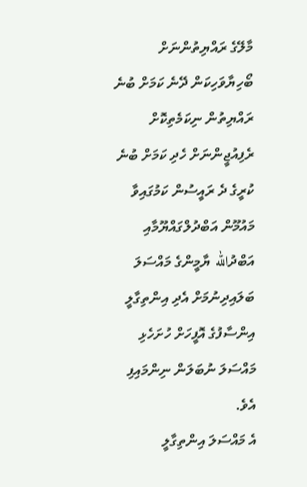މާލޭގެ ރައްޔިތުންނަށް ބޯހިޔާވަހިކަން ދޭނެ ކަމަށް ބުނެ ރައްޔިތުން ނިކަމެތިކޮށް ރެފިއުޖީންނަށް ހެދި ކަމަށް ބުނެ ކުރީގެ ދެ ރައީސުން ކަމުގައިވާ މައުމޫން އަބްދުލްގައްޔޫމާއި އަބްދުالله ޔާމީންގެ މައްސަލަ ބަލައިދިނުމަށް އެދި އިންތިގާލީ އިންސާފުގެ އޮފީހަށް ހުށަހެޅި މައްސަލަ ނުބަލަން ނިންމައިފި އެވެ.
އެ މައްސަލަ އިންތިގާލީ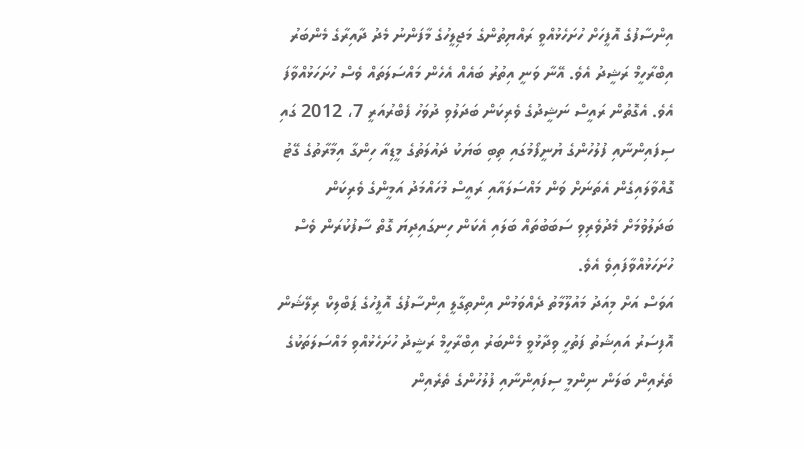އިންސާފުގެ އޮފީހަށް ހުށަހެޅުއްވީ ރައްޔިތުންގެ މަޖިލީހުގެ މާފަންނު މެދު ދާއިރާގެ މެންބަރު އިބްރާހީމް ރަޝީދު އެވެ. އޭނާ ވަނީ އިތުރު ބައެއް އެހެން މައްސަލަތައް ވެސް ހުށަހަޅުއްވާފަ އެވެ. އެގޮތުން ރައީސް ނަޝީދުގެ ވެރިކަން ބަދަލުވި ދުވަހު ފެބްރުއަރީ 7، 2012 ގައި ސިފައިންނާއި ފުލުހުންގެ ޔުނީފޯމުގައި ތިބި ބަޔަކު ދައުލަތުގެ މީޑިއާ ހިންގާ އިމާރާތުގެ ގޭޓު ގޮއްވާލައިގެން އެތަނަށް ވަން މައްސަލައާއި ރައީސް މުހައްމަދު އަމީންގެ ވެރިކަން ބަދަލުވުމަށް މެދުވެރިވި ސަބަބުތައް ބަލައި އެކަން ހިނގައިދިޔަ ގޮތް ސާފުކުރަން ވެސް ހުށަހަޅުއްވާފައިވެ އެވެ.
އަވަސް އަށް މިއަދު މައުލޫމާތު ދެއްވަމުން އިންތިގާލީ އިންސާފުގެ އޮފީހުގެ ޕަބްލިކް ރިލޭޝަން އޮފިސަރު އައިޝަތު ފަތުހީ ވިދާޅުވީ މެންބަރު އިބްރާހީމް ރަޝީދު ހުށަހެޅުއްވި މައްސަލަތަކުގެ ތެރެއިން ބަލަން ނިންމީ ސިފައިންނާއި ފުލުހުންގެ ތެރެއިން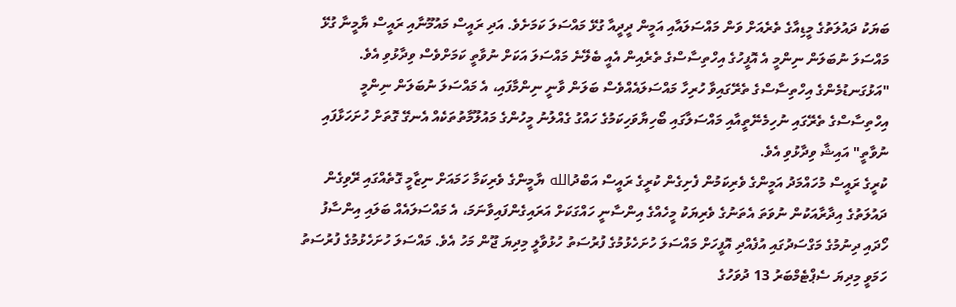ބަޔަކު ދައުލަތުގެ މީޑިއާގެ ތެރެއަށް ވަން މައްސަލައާއި އަމީން ދީދީއާ ގުޅޭ މައްސަލަ ކަމަށެވެ. އަދި ރައީސް މައުމޫނާއި ރައީސް ޔާމީނާ ގުޅޭ މައްސަލަ ނުބަލަން ނިންމީ އެ އޮފީހުގެ އިހްތިސާސްގެ ތެރެއިން އެއީ ބެލޭނެ މައްސަލަ އަކަށް ނުވާތީ ކަމަށްވެސް ވިދާޅުވި އެވެ.
"އަޅުގަނޑުމެންގެ އިހްތިސާސްގެ ތެރޭގައިވާ ހުރިހާ މައްސަލައެއްވެސް ބަލަން ވާނީ ނިންމާފައި، އެ މައްސަލަ ނުބަލަން ނިންމީ އިހްތިސާސްގެ ތެރޭގައި ނުހިމެނޭތީއާއި މައްސަލާގައި ބޯހިޔާވަހިކަމުގެ ހައްގު ގެއްލުނު މީހުންގެ މައުލޫމާތުތަކެއް އެނގޭ ގޮތަށް ހުށަހަޅާފައި ނުވާތީ" އައިޝާ ވިދާޅުވި އެވެ.
ކުރީގެ ރައީސް މުހައްމަދު އަމީންގެ ވެރިކަމުން ފެށިގެން ކުރީގެ ރައީސް އަބްދުالله ޔާމީންގެ ވެރިކަމާ ހަމައަށް ނިޒާމީ ގޮތެއްގައި ރޭވިގެން ދައުލަތުގެ އިދާރާއަކުން ނުވަތަ އެތަނުގެ ވެރިޔަކު މީހެއްގެ އިންސާނީ ހައްގަކަށް އަރައިގެންފައިވާނަމަ، އެ މައްސަލައެއް ބަލައި އިންސާފު ހޯދައި ދިނުމުގެ މަގްސަދުގައި އުފެއްދި އޮފީހަށް މައްސަލަ ހުށަހެޅުމުގެ ފުރުސަތު ހުޅުވާލީ މިދިޔަ ޖޫން މަހު އެވެ. މައްސަލަ ހުށަހެޅުމުގެ ފުރުސަތު ހަމަވީ މިދިޔަ ސެޕްޓެމްބަރު 13 ދުވަހުގެ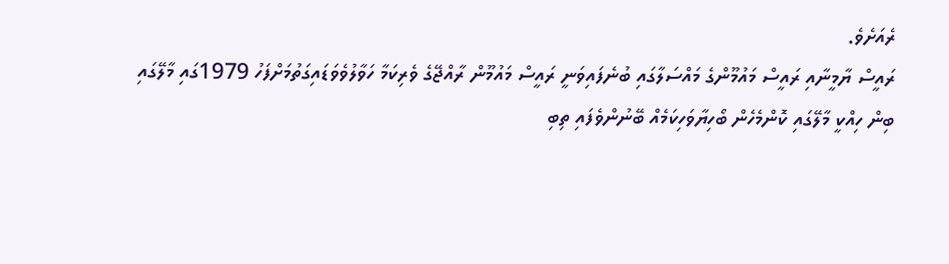ރެއަށެވެ.
ރައީސް ޔާމީނާއި ރައީސް މައުމޫންގެ މައްސަލާގައި ބުނެފައިވަނީ ރައީސް މައުމޫން ރާއްޖޭގެ ވެރިކަމާ ހަވާލުވެވަޑައިގަތުމަށްފަހު 1979ގައި މާލޭގައި ބިން ހިއްކީ މާލޭގައި ކޮންމެހެން ބޯހިޔާވަހިކަމެއް ބޭނުންވެފައި ތިބި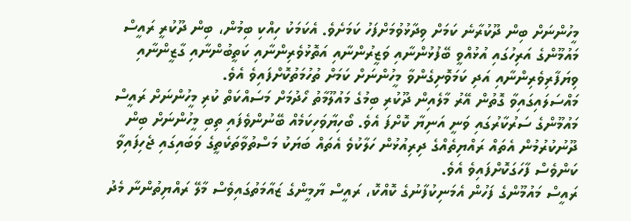މީހުންނަށް ބިން ދޫކުރާނެ ކަމަށް ވިދާޅުވުމަށްފަހު ކަމަށެވެ. އެކަމަކު ހިއްކި ބިމުން، ބިން ދޫކުރީ ރައީސް މައުމޫންގެ އަރިހުގައި އުޅުއްވީ ބޭފުޅުންނާއި ވަޒީރުންނާއި އަތޮޅުވެރިންނާއި ކަތީބުންނާއި ގާޒީންނާއި ވިޔަފާރިވެރިންނާއި އަދި ކަމަވޮށިގެންވާ މީހުންނަށް ކަމަށް ތުހުމަތުކޮށްފައިވެ އެވެ.
މައްސަލައިގައިވާ ގޮތުން އޭރު މާލެއިން ދޫކުރި ބިމުގެ މައުލޫމާތު ހޯދުމަށް މަސައްކަތް ކުރި މީހުންނަށް ރައީސް މައުމޫންގެ ސަރުކާރުގައި ވަނީ އަނިޔާ ކޮށްފަ އެވެ. ބޯހިޔާވަހިކަމެއް ބޭނުންވެފައި ތިބި މީހުންނަށް ބިން ދޫނުކުރުމުން އެތައް ރައްޔިތެއްގެ ދިރިއުޅުން ހަލާކުވެ އެތައް ބަޔަކު މަސްތުވާތަކެތީގެ ވަބައިގައި ޖެހިފައިވާ ކަންވެސް ފާހަގަކޮށްފައިވެ އެވެ.
ރައީސް މައުމޫންގެ ފަހުން އެމަނިކުފާނުގެ ކޮއްކޮ، ރައީސް ޔާމީންގެ ޒައާމަތުގައިވެސް މާލޭ ރައްޔިތުންނާ މެދު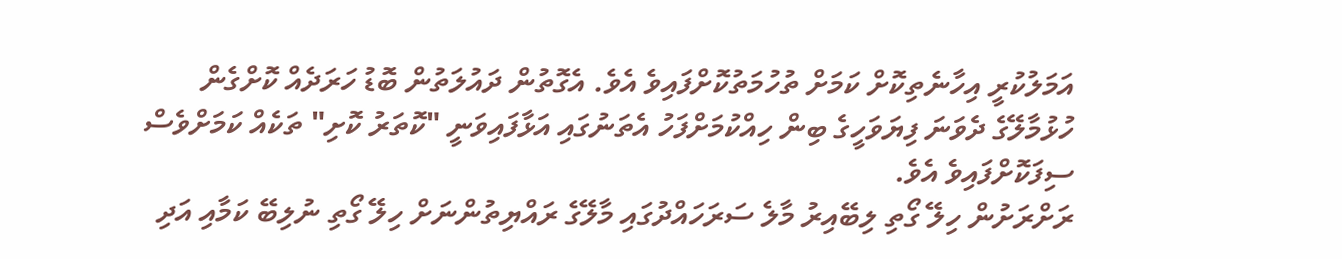އަމަލުކުރީ އިހާނެތިކޮށް ކަމަށް ތުހުމަތުކޮށްފައިވެ އެވެ. އެގޮތުން ދައުލަތުން ބޮޑު ހަރަދެއް ކޮށްގެން ހުޅުމާލޭގެ ދެވަނަ ފިޔަވަހީގެ ބިން ހިއްކުމަށްފަހު އެތަނުގައި އަޅާފައިވަނީ "ކޮތަރު ކޮށި" ތަކެއް ކަމަށްވެސް ސިފަކޮށްފައިވެ އެވެ.
ރަށްރަށުން ހިލޭ ގޯތި ލިބޭއިރު މާލެ ސަރަހައްދުގައި މާލޭގެ ރައްޔިތުންނަށް ހިލޭ ގޯތި ނުލިބޭ ކަމާއި އަދި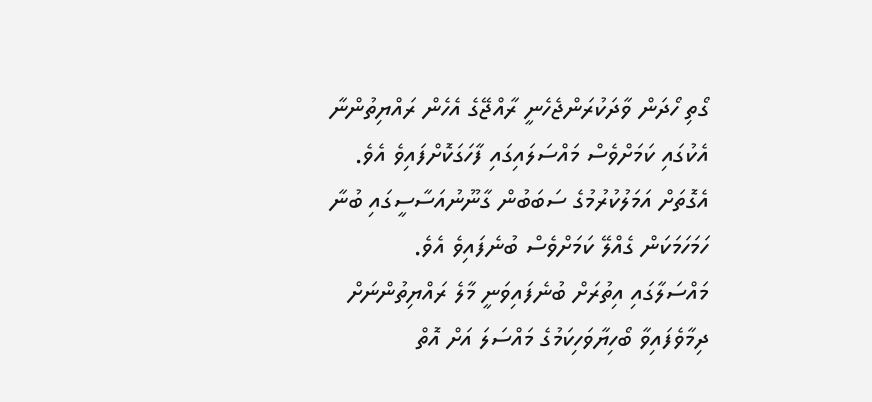ގޯތި ހޯދަން ވާދަކުރަންޖެހެނީ ރާއްޖޭގެ އެހެން ރައްޔިތުންނާ އެކުގައި ކަމަށްވެސް މައްސަލައިގައި ފާހަގަކޮށްފައިވެ އެވެ. އެގޮތަށް އަމަލުކުރުމުގެ ސަބަބުން ގާނޫނުއަސާސީގައި ބުނާ ހަމަހަމަކަން ގެއްލޭ ކަމަށްވެސް ބުނެފައިވެ އެވެ.
މައްސަލާގައި އިތުރަށް ބުނެފައިވަނީ މާލެ ރައްޔިތުންނަށް ދިމާވެފައިވާ ބޯހިޔާވަހިކަމުގެ މައްސަލަ އަށް އޮތް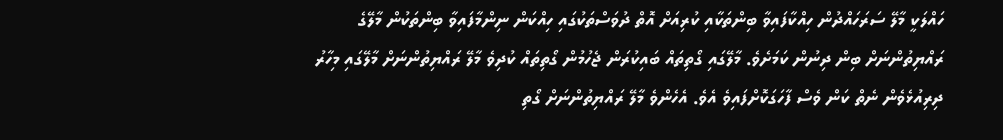ހައްލަކީ މާލޭ ސަރަހައްދުން ހިއްކާފައިވާ ބިންތަކާއި ކުރިއަށް އޮތް ދުވަސްތަކުގައި ހިއްކަން ނިންމާފައިވާ ބިންތަކުން މާލޭގެ ރައްޔިތުންނަށް ބިން ދިނުން ކަމަށެވެ. މާލޭގައި ގޯތިތައް ބައިކުރަން ޖެހުމުން ގޯތިތައް ކުދިވެ މާލޭ ރައްޔިތުންނަށް މާލޭގައި މިހާރު ދިރިއުޅެވެން ނެތް ކަން ވެސް ފާހަގަކޮށްފައިވެ އެވެ. އެހެންވެ މާލޭ ރައްޔިތުންނަށް ގޯތި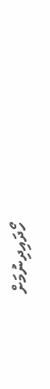ހޯދައިދިނުމަށް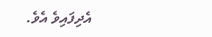އެދިފައިވެ އެވެ.